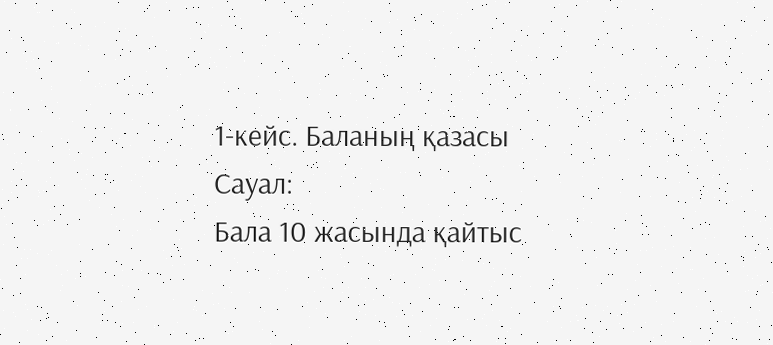1-кейс. Баланың қазасы
Сауал:
Бала 10 жасында қайтыс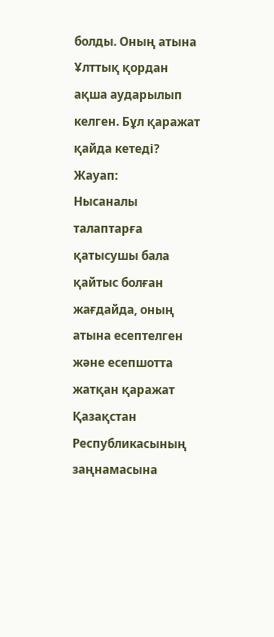болды. Оның атына Ұлттық қордан ақша аударылып келген. Бұл қаражат қайда кетеді?
Жауап:
Нысаналы талаптарға қатысушы бала қайтыс болған жағдайда, оның атына есептелген және есепшотта жатқан қаражат Қазақстан Республикасының заңнамасына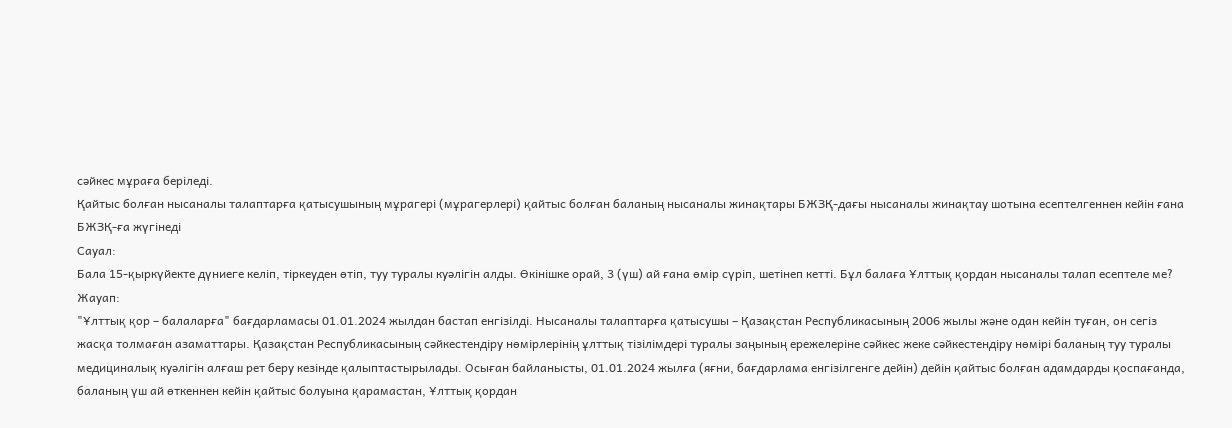сәйкес мұраға беріледі.
Қайтыс болған нысаналы талаптарға қатысушының мұрагері (мұрагерлері) қайтыс болған баланың нысаналы жинақтары БЖЗҚ-дағы нысаналы жинақтау шотына есептелгеннен кейін ғана БЖЗҚ-ға жүгінеді
Сауал:
Бала 15-қыркүйекте дүниеге келіп, тіркеуден өтіп, туу туралы куәлігін алды. Өкінішке орай, 3 (үш) ай ғана өмір сүріп, шетінеп кетті. Бұл балаға Ұлттық қордан нысаналы талап есептеле ме?
Жауап:
"Ұлттық қор – балаларға" бағдарламасы 01.01.2024 жылдан бастап енгізілді. Нысаналы талаптарға қатысушы – Қазақстан Республикасының 2006 жылы және одан кейін туған, он сегіз жасқа толмаған азаматтары. Қазақстан Республикасының сәйкестендіру нөмірлерінің ұлттық тізілімдері туралы заңының ережелеріне сәйкес жеке сәйкестендіру нөмірі баланың туу туралы медициналық куәлігін алғаш рет беру кезінде қалыптастырылады. Осыған байланысты, 01.01.2024 жылға (яғни, бағдарлама енгізілгенге дейін) дейін қайтыс болған адамдарды қоспағанда, баланың үш ай өткеннен кейін қайтыс болуына қарамастан, Ұлттық қордан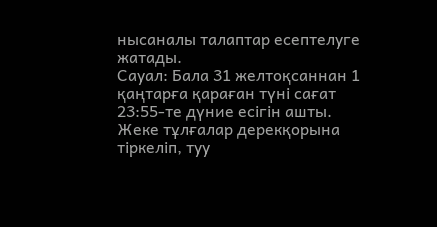нысаналы талаптар есептелуге жатады.
Сауал: Бала 31 желтоқсаннан 1 қаңтарға қараған түні сағат 23:55-те дүние есігін ашты. Жеке тұлғалар дерекқорына тіркеліп, туу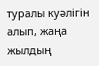туралы куәлігін алып, жаңа жылдың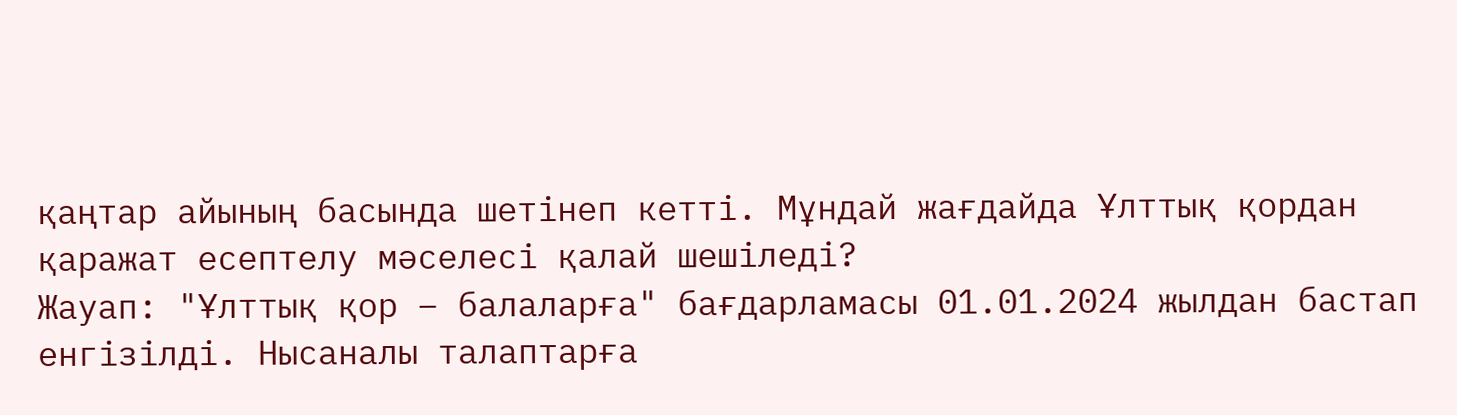қаңтар айының басында шетінеп кетті. Мұндай жағдайда Ұлттық қордан қаражат есептелу мәселесі қалай шешіледі?
Жауап: "Ұлттық қор – балаларға" бағдарламасы 01.01.2024 жылдан бастап енгізілді. Нысаналы талаптарға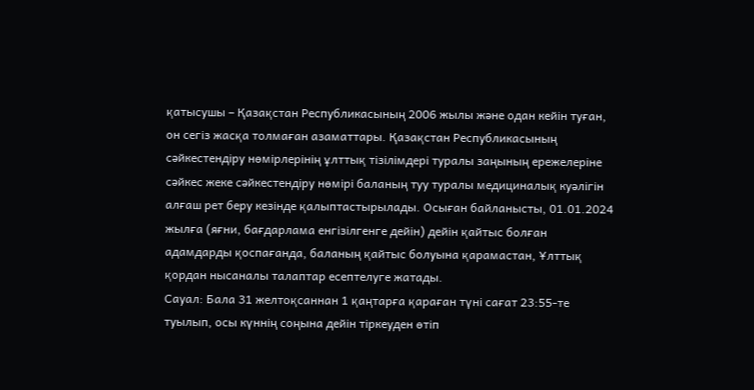қатысушы – Қазақстан Республикасының 2006 жылы және одан кейін туған, он сегіз жасқа толмаған азаматтары. Қазақстан Республикасының сәйкестендіру нөмірлерінің ұлттық тізілімдері туралы заңының ережелеріне сәйкес жеке сәйкестендіру нөмірі баланың туу туралы медициналық куәлігін алғаш рет беру кезінде қалыптастырылады. Осыған байланысты, 01.01.2024 жылға (яғни, бағдарлама енгізілгенге дейін) дейін қайтыс болған адамдарды қоспағанда, баланың қайтыс болуына қарамастан, Ұлттық қордан нысаналы талаптар есептелуге жатады.
Сауал: Бала 31 желтоқсаннан 1 қаңтарға қараған түні сағат 23:55-те туылып, осы күннің соңына дейін тіркеуден өтіп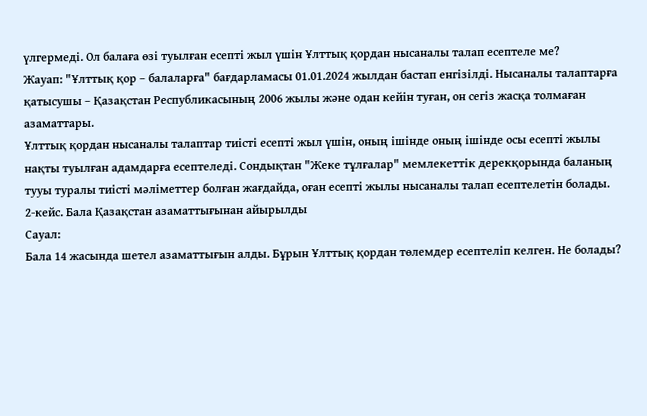үлгермеді. Ол балаға өзі туылған есепті жыл үшін Ұлттық қордан нысаналы талап есептеле ме?
Жауап: "Ұлттық қор – балаларға" бағдарламасы 01.01.2024 жылдан бастап енгізілді. Нысаналы талаптарға қатысушы – Қазақстан Республикасының 2006 жылы және одан кейін туған, он сегіз жасқа толмаған азаматтары.
Ұлттық қордан нысаналы талаптар тиісті есепті жыл үшін, оның ішінде оның ішінде осы есепті жылы нақты туылған адамдарға есептеледі. Сондықтан "Жеке тұлғалар" мемлекеттік дерекқорында баланың тууы туралы тиісті мәліметтер болған жағдайда, оған есепті жылы нысаналы талап есептелетін болады.
2-кейс. Бала Қазақстан азаматтығынан айырылды
Сауал:
Бала 14 жасында шетел азаматтығын алды. Бұрын Ұлттық қордан төлемдер есептеліп келген. Не болады?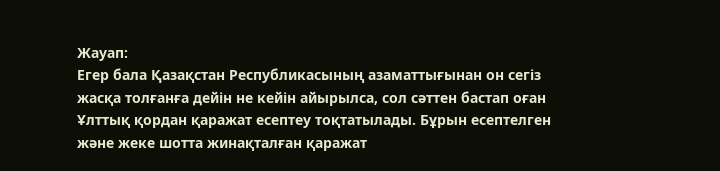Жауап:
Егер бала Қазақстан Республикасының азаматтығынан он сегіз жасқа толғанға дейін не кейін айырылса, сол сәттен бастап оған Ұлттық қордан қаражат есептеу тоқтатылады. Бұрын есептелген және жеке шотта жинақталған қаражат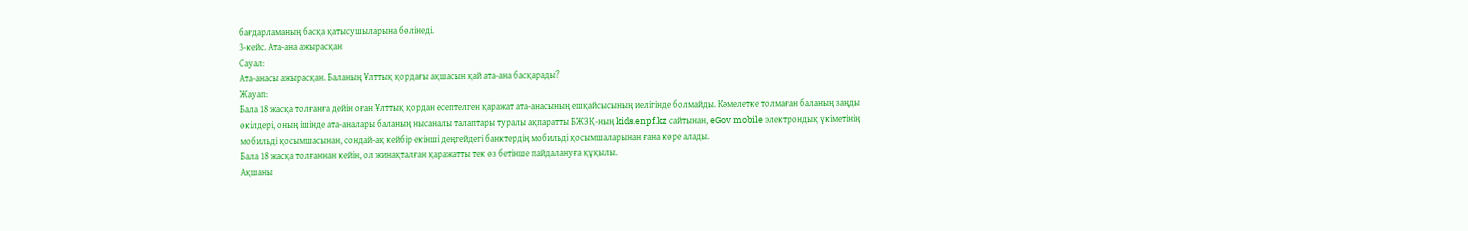бағдарламаның басқа қатысушыларына бөлінеді.
3-кейс. Ата-ана ажырасқан
Сауал:
Ата-анасы ажырасқан. Баланың Ұлттық қордағы ақшасын қай ата-ана басқарады?
Жауап:
Бала 18 жасқа толғанға дейін оған Ұлттық қордан есептелген қаражат ата-анасының ешқайсысының иелігінде болмайды. Кәмелетке толмаған баланың заңды өкілдері, оның ішінде ата-аналары баланың нысаналы талаптары туралы ақпаратты БЖЗҚ-ның kids.enpf.kz сайтынан, eGov mobile электрондық үкіметінің мобильді қосымшасынан, сондай-ақ кейбір екінші деңгейдегі банктердің мобильді қосымшаларынан ғана көре алады.
Бала 18 жасқа толғаннан кейін, ол жинақталған қаражатты тек өз бетінше пайдалануға құқылы.
Ақшаны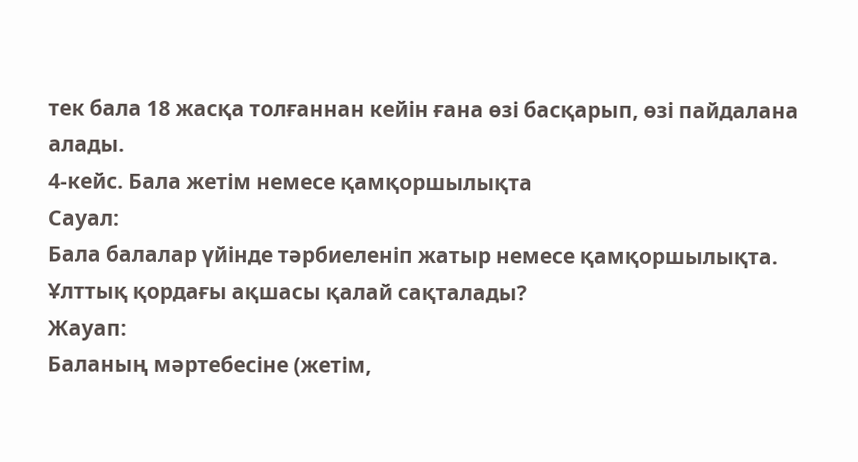тек бала 18 жасқа толғаннан кейін ғана өзі басқарып, өзі пайдалана алады.
4-кейс. Бала жетім немесе қамқоршылықта
Сауал:
Бала балалар үйінде тәрбиеленіп жатыр немесе қамқоршылықта. Ұлттық қордағы ақшасы қалай сақталады?
Жауап:
Баланың мәртебесіне (жетім,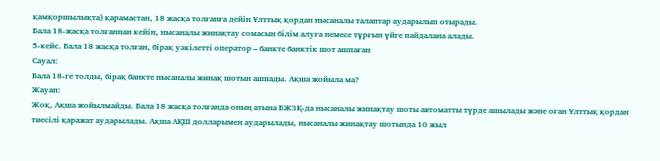қамқоршылықта) қарамастан, 18 жасқа толғанға дейін Ұлттық қордан нысаналы талаптар аударылып отырады.
Бала 18-жасқа толғаннан кейін, нысаналы жинақтау сомасын білім алуға немесе тұрғын үйге пайдалана алады.
5-кейс. Бала 18 жасқа толған, бірақ уәкілетті оператор – банкте банктік шот ашпаған
Сауал:
Бала 18-ге толды, бірақ банкте нысаналы жинақ шотын ашпады. Ақша жойыла ма?
Жауап:
Жоқ, Ақша жойылмайды. Бала 18 жасқа толғанда оның атына БЖЗҚ-да нысаналы жинақтау шоты автоматты түрде ашылады және оған Ұлттық қордан тиесілі қаражат аударылады. Ақша АҚШ долларымен аударылады, нысаналы жинақтау шотында 10 жыл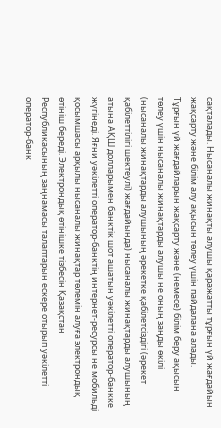сақталады. Нысаналы жинақты алушы қаражатты тұрғын үй жағдайын жақсарту және білім алу ақысын төлеу үшін пайдалана алады.
Тұрғын үй жағдайларын жақсарту және (немесе) білім беру ақысын төлеу үшін нысаналы жинақтарды алушы не оның заңды өкілі (нысаналы жинақтарды алушының әрекетке қабілетсіздігі (әрекет қабілеттілігі шектеулі) жағдайында) нысаналы жинақтарды алушының атына АҚШ долларымен банктік шот ашатын уәкілетті оператор-банкке жүгінеді. Яғни уәкілетті оператор-банктің интернет-ресурсы не мобильді қосымшасы арқылы нысаналы жинақтар төлемін алуға электрондық өтініш береді. Электрондық өтінішке тізбесін Қазақстан Республикасының заңнамасы талаптарын ескере отырып уәкілетті оператор-банк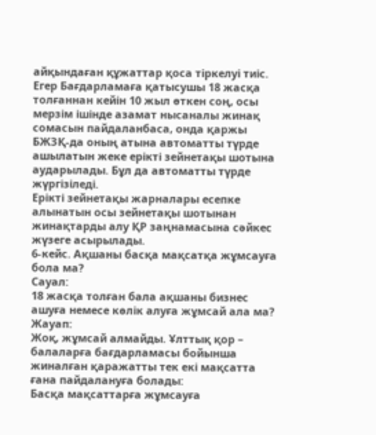айқындаған құжаттар қоса тіркелуі тиіс.
Егер Бағдарламаға қатысушы 18 жасқа толғаннан кейін 10 жыл өткен соң, осы мерзім ішінде азамат нысаналы жинақ сомасын пайдаланбаса, онда қаржы БЖЗҚ-да оның атына автоматты түрде ашылатын жеке ерікті зейнетақы шотына аударылады. Бұл да автоматты түрде жүргізіледі.
Ерікті зейнетақы жарналары есепке алынатын осы зейнетақы шотынан жинақтарды алу ҚР заңнамасына сәйкес жүзеге асырылады.
6-кейс. Ақшаны басқа мақсатқа жұмсауға бола ма?
Сауал:
18 жасқа толған бала ақшаны бизнес ашуға немесе көлік алуға жұмсай ала ма?
Жауап:
Жоқ, жұмсай алмайды. Ұлттық қор – балаларға бағдарламасы бойынша жиналған қаражатты тек екі мақсатта ғана пайдалануға болады:
Басқа мақсаттарға жұмсауға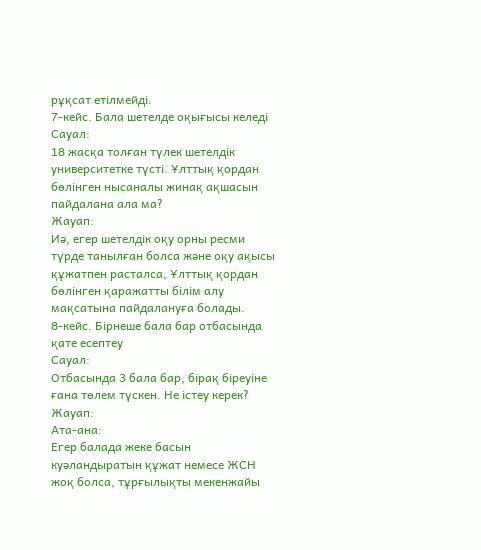рұқсат етілмейді.
7-кейс. Бала шетелде оқығысы келеді
Сауал:
18 жасқа толған түлек шетелдік университетке түсті. Ұлттық қордан бөлінген нысаналы жинақ ақшасын пайдалана ала ма?
Жауап:
Иә, егер шетелдік оқу орны ресми түрде танылған болса және оқу ақысы құжатпен расталса, Ұлттық қордан бөлінген қаражатты білім алу мақсатына пайдалануға болады.
8-кейс. Бірнеше бала бар отбасында қате есептеу
Сауал:
Отбасында 3 бала бар, бірақ біреуіне ғана төлем түскен. Не істеу керек?
Жауап:
Ата-ана:
Егер балада жеке басын куәландыратын құжат немесе ЖСН жоқ болса, тұрғылықты мекенжайы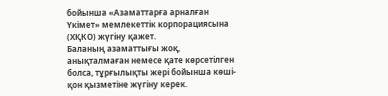бойынша «Азаматтарға арналған Үкімет» мемлекеттік корпорациясына (ХҚКО) жүгіну қажет.
Баланың азаматтығы жоқ, анықталмаған немесе қате көрсетілген болса, тұрғылықты жері бойынша көші-қон қызметіне жүгіну керек.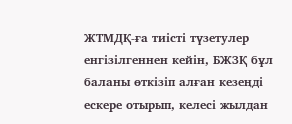ЖТМДҚ-ға тиісті түзетулер енгізілгеннен кейін, БЖЗҚ бұл баланы өткізіп алған кезеңді ескере отырып, келесі жылдан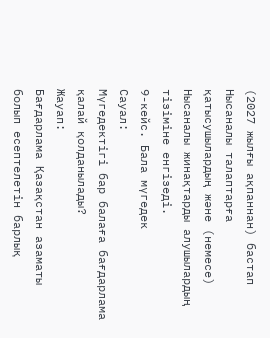(2027 жылғы ақпаннан) бастап Нысаналы талаптарға қатысушылардың және (немесе) Нысаналы жинақтарды алушылардың тізіміне енгізеді.
9-кейс. Бала мүгедек
Сауал:
Мүгедектігі бар балаға бағдарлама қалай қолданылады?
Жауап:
Бағдарлама Қазақстан азаматы болып есептелетін барлық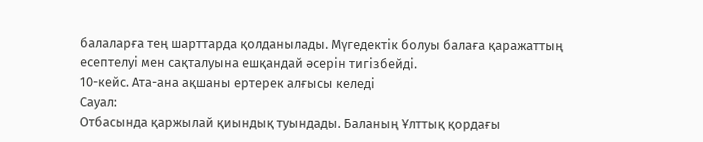балаларға тең шарттарда қолданылады. Мүгедектік болуы балаға қаражаттың есептелуі мен сақталуына ешқандай әсерін тигізбейді.
10-кейс. Ата-ана ақшаны ертерек алғысы келеді
Сауал:
Отбасында қаржылай қиындық туындады. Баланың Ұлттық қордағы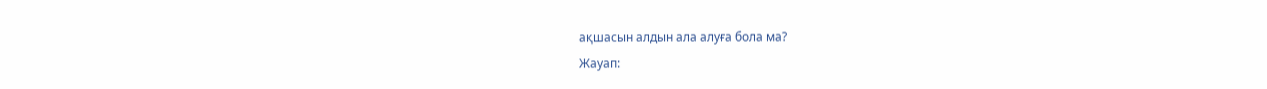ақшасын алдын ала алуға бола ма?
Жауап: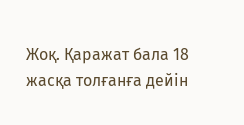Жоқ. Қаражат бала 18 жасқа толғанға дейін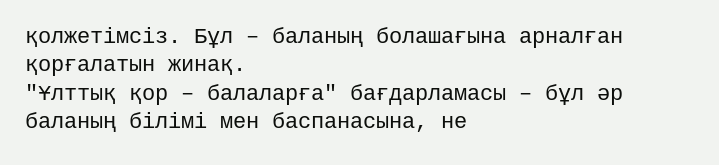қолжетімсіз. Бұл – баланың болашағына арналған қорғалатын жинақ.
"Ұлттық қор – балаларға" бағдарламасы – бұл әр баланың білімі мен баспанасына, не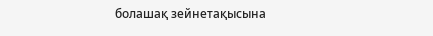болашақ зейнетақысына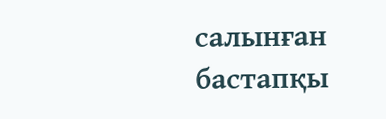салынған бастапқы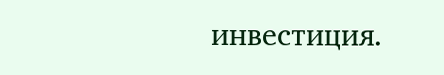инвестиция.